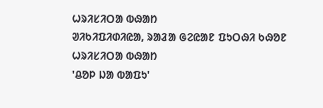ᱦᱨᱤᱥᱤᱛᱟ ᱵᱷᱟᱴ
ᱣᱤᱠᱤᱯᱤᱰᱤᱭᱟ, ᱨᱟᱲᱟ ᱜᱮᱭᱟᱱ ᱯᱩᱛᱷᱤ ᱠᱷᱚᱱ
ᱦᱨᱤᱥᱤᱛᱟ ᱵᱷᱟᱴ
'ᱪᱚᱞ ᱡᱟ ᱵᱟᱯᱩ'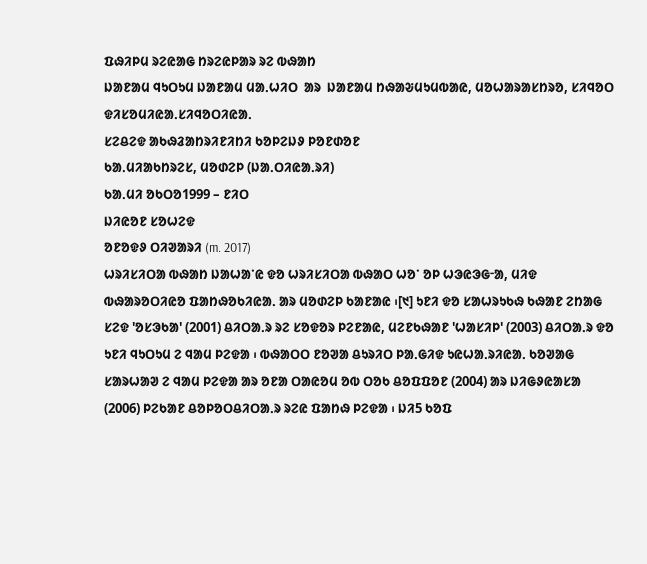ᱯᱷᱤᱞᱢ ᱨᱮᱭᱟᱜ ᱴᱨᱮᱭᱞᱟᱨ ᱨᱮ ᱵᱷᱟᱴ
ᱡᱟᱱᱟᱢ ᱧᱩᱛᱩᱢ ᱡᱟᱱᱟᱢ ᱢᱟᱹᱦᱤᱛ  ᱟᱨ  ᱡᱟᱱᱟᱢ ᱴᱷᱟᱶᱢᱩᱢᱵᱟᱭ, ᱢᱚᱦᱟᱨᱟᱥᱴᱨᱚ, ᱥᱤᱧᱚᱛ
ᱫᱤᱥᱚᱢᱤᱭᱟᱹᱥᱤᱧᱚᱛᱤᱭᱟᱹ
ᱥᱮᱪᱮᱫ ᱟᱠᱷᱲᱟᱴᱨᱤᱱᱤᱴᱤ ᱠᱚᱞᱮᱡᱽ ᱞᱚᱱᱰᱚᱱ
ᱠᱟᱹᱢᱤᱟᱠᱴᱨᱮᱥ, ᱢᱚᱰᱮᱞ (ᱡᱟᱹᱛᱤᱭᱟᱹᱨᱤ)
ᱠᱟᱹᱢᱤ ᱚᱠᱛᱚ1999 – ᱱᱤᱛ
ᱡᱤᱭᱚᱱ ᱥᱚᱦᱮᱫ
ᱚᱱᱚᱫᱽ ᱛᱤᱣᱟᱨᱤ (m. 2017)
ᱦᱨᱤᱥᱤᱛᱟ ᱵᱷᱟᱴ ᱡᱟᱦᱟᱸᱭ ᱫᱚ ᱦᱨᱤᱥᱤᱛᱟ ᱵᱷᱟᱛ ᱦᱚᱸ ᱚᱞ ᱦᱳᱭᱳᱜᱼᱟ, ᱢᱤᱫ ᱵᱷᱟᱨᱚᱛᱤᱭᱚ ᱯᱟᱴᱷᱚᱠᱤᱭᱟᱹ ᱟᱨ ᱢᱚᱰᱮᱞ ᱠᱟᱱᱟᱭ ᱾[᱑] ᱩᱱᱤ ᱫᱚ ᱥᱟᱦᱨᱩᱠᱷ ᱠᱷᱟᱱ ᱮᱴᱟᱜ ᱥᱮᱫ 'ᱚᱥᱳᱠᱟ' (2001) ᱪᱤᱛᱟᱹᱨ ᱨᱮ ᱥᱚᱫᱚᱨ ᱞᱮᱱᱟᱭ, ᱢᱮᱱᱠᱷᱟᱱ 'ᱦᱟᱥᱤᱞ' (2003) ᱪᱤᱛᱟᱹᱨ ᱫᱚ ᱩᱱᱤ ᱧᱩᱛᱩᱢ ᱮ ᱧᱟᱢ ᱞᱮᱫᱟ ᱾ ᱵᱷᱟᱛᱛ ᱱᱚᱣᱟ ᱪᱩᱨᱤᱛ ᱞᱟᱹᱜᱤᱫ ᱩᱭᱦᱟᱹᱨᱤᱭᱟᱹ ᱠᱚᱣᱟᱜ ᱥᱟᱨᱦᱟᱣ ᱮ ᱧᱟᱢ ᱞᱮᱫᱟ ᱟᱨ ᱚᱱᱟ ᱛᱟᱭᱚᱢ ᱚᱵ ᱛᱚᱠ ᱪᱚᱯᱯᱚᱱ (2004) ᱟᱨ ᱡᱤᱜᱽᱭᱟᱥᱟ (2006) ᱞᱮᱠᱟᱱ ᱪᱚᱞᱚᱛᱪᱤᱛᱟᱹᱨ ᱨᱮᱭ ᱯᱟᱴᱷ ᱞᱮᱫᱟ ᱾ ᱡᱤ5 ᱠᱚᱯ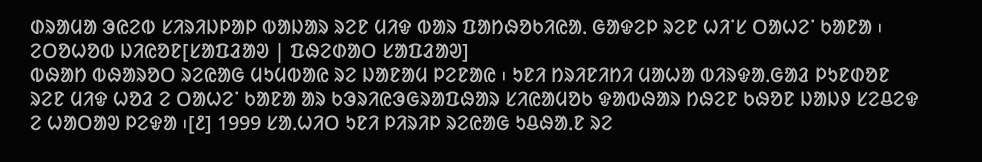ᱰᱨᱟᱢᱟ ᱳᱭᱮᱵ ᱥᱤᱨᱤᱡᱞᱟᱞ ᱵᱟᱡᱟᱨ ᱨᱮᱱ ᱢᱤᱫ ᱵᱟᱨ ᱯᱟᱴᱷᱚᱠᱤᱭᱟᱹ ᱜᱟᱫᱮᱞ ᱨᱮᱱ ᱦᱤᱸᱥ ᱛᱟᱦᱮᱸ ᱠᱟᱱᱟ ᱾
ᱮᱛᱚᱦᱚᱵ ᱡᱤᱭᱚᱱ[ᱥᱟᱯᱲᱟᱣ | ᱯᱷᱮᱰᱟᱛ ᱥᱟᱯᱲᱟᱣ]
ᱵᱷᱟᱴ ᱵᱷᱟᱨᱚᱛ ᱨᱮᱭᱟᱜ ᱢᱩᱢᱵᱟᱭ ᱨᱮ ᱡᱟᱱᱟᱢ ᱞᱮᱱᱟᱭ ᱾ ᱩᱱᱤ ᱴᱨᱤᱱᱤᱴᱤ ᱢᱟᱦᱟ ᱵᱤᱨᱫᱟᱹᱜᱟᱲ ᱞᱩᱱᱰᱚᱱ ᱨᱮᱱ ᱢᱤᱫ ᱦᱚᱲ ᱮ ᱛᱟᱦᱮᱸ ᱠᱟᱱᱟ ᱟᱨ ᱠᱳᱨᱤᱭᱳᱜᱨᱟᱯᱷᱟᱨ ᱥᱤᱭᱟᱢᱚᱠ ᱫᱟᱵᱷᱟᱨ ᱴᱷᱮᱱ ᱠᱷᱚᱱ ᱡᱟᱡᱽ ᱥᱮᱪᱮᱫ ᱮ ᱦᱟᱛᱟᱣ ᱞᱮᱫᱟ ᱾[᱒] 1999 ᱥᱟᱹᱦᱤᱛ ᱩᱱᱤ ᱞᱤᱨᱤᱞ ᱨᱮᱭᱟᱜ ᱩᱪᱷᱟᱹᱱ ᱨᱮ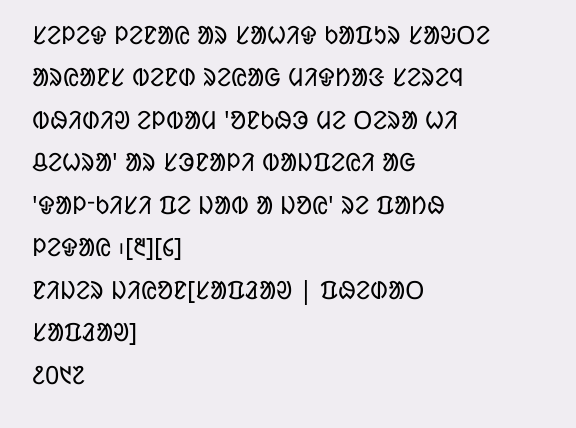ᱥᱮᱞᱮᱫ ᱞᱮᱱᱟᱭ ᱟᱨ ᱥᱟᱦᱤᱫ ᱠᱟᱯᱩᱨ ᱥᱟᱶᱛᱮ ᱟᱨᱭᱟᱱᱥ ᱵᱮᱱᱰ ᱨᱮᱭᱟᱜ ᱢᱤᱫᱴᱟᱝ ᱥᱮᱨᱮᱧ ᱵᱷᱤᱰᱤᱣ ᱮᱞᱵᱟᱢ 'ᱚᱱᱠᱷᱳ ᱢᱮ ᱛᱮᱨᱟ ᱦᱤ ᱪᱮᱦᱨᱟ' ᱟᱨ ᱥᱳᱱᱟᱞᱤ ᱵᱟᱡᱯᱮᱭᱤ ᱟᱜ 'ᱫᱟᱞᱼᱠᱤᱥᱤ ᱯᱮ ᱡᱟᱵ ᱟ ᱡᱚᱭ' ᱨᱮ ᱯᱟᱴᱷ ᱞᱮᱫᱟᱭ ᱾[᱓][᱔]
ᱱᱤᱡᱮᱨ ᱡᱤᱭᱚᱱ[ᱥᱟᱯᱲᱟᱣ | ᱯᱷᱮᱰᱟᱛ ᱥᱟᱯᱲᱟᱣ]
᱒᱐᱑᱗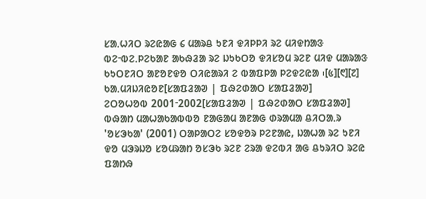ᱥᱟᱹᱦᱤᱛ ᱨᱮᱭᱟᱜ ᱔ ᱢᱟᱨᱪ ᱩᱱᱤ ᱫᱤᱞᱞᱤ ᱨᱮ ᱢᱤᱫᱴᱟᱝ ᱵᱮᱼᱵᱮᱹᱞᱮᱠᱟᱱ ᱟᱠᱷᱲᱟ ᱨᱮ ᱡᱩᱠᱛᱚ ᱫᱤᱥᱚᱢ ᱨᱮᱱ ᱢᱤᱫ ᱢᱟᱨᱟᱝ ᱠᱩᱛᱱᱤᱛ ᱟᱱᱚᱱᱫᱚ ᱛᱤᱭᱟᱨᱤ ᱮ ᱵᱟᱯᱞᱟ ᱞᱮᱫᱮᱭᱟ ᱾[᱕][᱖][᱗]
ᱠᱟᱹᱢᱤᱡᱤᱭᱚᱱ[ᱥᱟᱯᱲᱟᱣ | ᱯᱷᱮᱰᱟᱛ ᱥᱟᱯᱲᱟᱣ]
ᱮᱛᱚᱦᱚᱵ 2001ᱼ2002[ᱥᱟᱯᱲᱟᱣ | ᱯᱷᱮᱰᱟᱛ ᱥᱟᱯᱲᱟᱣ]
ᱵᱷᱟᱴ ᱢᱟᱦᱟᱠᱟᱵᱵᱚ ᱱᱟᱜᱟᱢ ᱟᱱᱟᱜ ᱰᱨᱟᱢᱟ ᱪᱤᱛᱟᱹᱨ 'ᱚᱥᱳᱠᱟ' (2001) ᱛᱟᱞᱟᱛᱮ ᱥᱚᱫᱚᱨ ᱞᱮᱱᱟᱭ, ᱡᱟᱦᱟ ᱨᱮ ᱩᱱᱤ ᱫᱚ ᱢᱳᱨᱡᱚ ᱥᱚᱢᱨᱟᱴ ᱚᱥᱳᱠ ᱨᱮᱱ ᱮᱨᱟ ᱫᱮᱵᱤ ᱟᱜ ᱪᱩᱨᱤᱛ ᱨᱮᱭ ᱯᱟᱴᱷ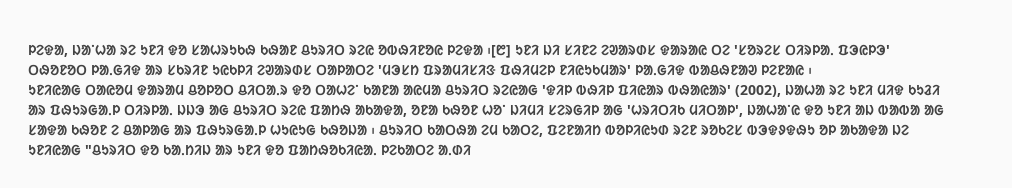ᱞᱮᱫᱟ, ᱡᱟᱸᱦᱟ ᱨᱮ ᱩᱱᱤ ᱫᱚ ᱥᱟᱦᱨᱩᱠᱷ ᱠᱷᱟᱱ ᱪᱩᱨᱤᱛ ᱨᱮᱭ ᱚᱵᱷᱤᱱᱚᱭ ᱞᱮᱫᱟ ᱾[᱘] ᱩᱱᱤ ᱡᱤ ᱥᱤᱱᱮ ᱮᱣᱟᱨᱰᱥ ᱫᱟᱨᱟᱭ ᱛᱮ 'ᱥᱚᱨᱮᱥ ᱛᱤᱨᱞᱟᱹ ᱯᱳᱭᱞᱳ' ᱛᱷᱚᱱᱚᱛ ᱞᱟᱹᱜᱤᱫ ᱟᱨ ᱥᱠᱨᱤᱱ ᱩᱭᱠᱞᱤ ᱮᱣᱟᱨᱰᱥ ᱛᱟᱞᱟᱛᱮ 'ᱢᱳᱥᱴ ᱯᱨᱟᱢᱤᱥᱤᱝ ᱯᱷᱤᱢᱮᱞ ᱱᱤᱭᱩᱠᱢᱟᱨ' ᱞᱟᱹᱜᱤᱫ ᱵᱟᱪᱷᱱᱟᱣ ᱞᱮᱱᱟᱭ ᱾
ᱩᱱᱤᱭᱟᱜ ᱛᱟᱭᱚᱢ ᱫᱟᱨᱟᱢ ᱪᱚᱞᱚᱛ ᱪᱤᱛᱟᱹᱨ ᱫᱚ ᱛᱟᱦᱮᱸ ᱠᱟᱱᱟ ᱟᱭᱢᱟ ᱪᱩᱨᱤᱛ ᱨᱮᱭᱟᱜ 'ᱫᱤᱞ ᱵᱷᱤᱞ ᱯᱤᱭᱟᱨ ᱵᱷᱟᱭᱟᱨ' (2002), ᱡᱟᱦᱟ ᱨᱮ ᱩᱱᱤ ᱢᱤᱫ ᱠᱩᱲᱤ ᱟᱨ ᱯᱷᱩᱨᱜᱟᱹᱞ ᱛᱤᱨᱞᱟᱹ ᱡᱡᱳ ᱟᱜ ᱪᱩᱨᱤᱛ ᱨᱮᱭ ᱯᱟᱴᱷ ᱟᱠᱟᱫᱟ, ᱚᱱᱟ ᱠᱷᱚᱱ ᱦᱚᱸ ᱡᱤᱢᱤ ᱥᱮᱨᱜᱤᱞ ᱟᱜ 'ᱦᱨᱤᱛᱤᱠ ᱢᱤᱛᱟᱞ', ᱡᱟᱦᱟᱸᱭ ᱫᱚ ᱩᱱᱤ ᱟᱡ ᱵᱟᱵᱟ ᱟᱜ ᱥᱟᱫᱟ ᱠᱷᱚᱱ ᱮ ᱪᱟᱞᱟᱜ ᱟᱨ ᱯᱷᱩᱨᱜᱟᱹᱞ ᱦᱩᱭᱩᱜ ᱠᱷᱚᱡᱟ ᱾ ᱪᱩᱨᱤᱛ ᱠᱟᱛᱷᱟ ᱮᱢ ᱠᱟᱛᱮ, ᱯᱮᱱᱟᱤᱴ ᱵᱚᱞᱤᱭᱩᱰ ᱨᱮᱱ ᱨᱚᱠᱮᱥ ᱵᱳᱫᱽᱫᱷᱩ ᱚᱞ ᱟᱠᱟᱫᱟ ᱡᱮ ᱩᱱᱤᱭᱟᱜ "ᱪᱩᱨᱤᱛ ᱫᱚ ᱠᱟᱹᱴᱤᱡ ᱟᱨ ᱩᱱᱤ ᱫᱚ ᱯᱟᱴᱷᱚᱠᱤᱭᱟᱹ ᱞᱮᱠᱟᱛᱮ ᱟᱹᱰᱤ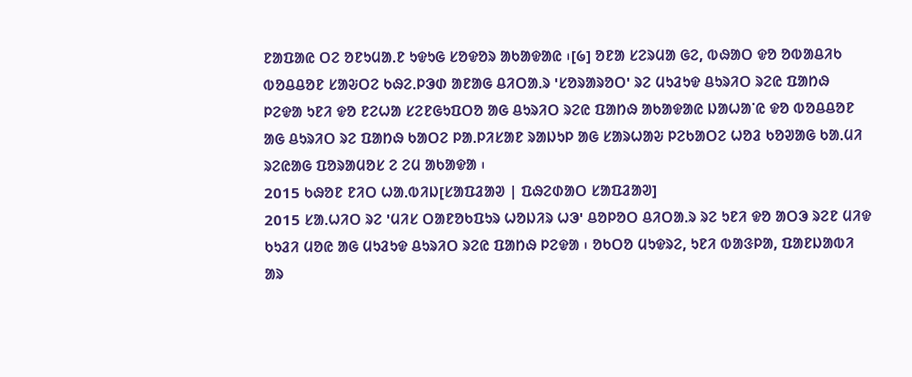ᱱᱟᱯᱟᱭ ᱛᱮ ᱚᱱᱩᱢᱟᱹᱱ ᱩᱫᱩᱜ ᱥᱚᱫᱚᱨ ᱟᱠᱟᱫᱟᱭ ᱾[᱙] ᱚᱱᱟ ᱥᱮᱨᱢᱟ ᱜᱮ, ᱵᱷᱟᱛ ᱫᱚ ᱚᱵᱟᱪᱤᱠ ᱵᱚᱪᱪᱚᱱ ᱥᱟᱶᱛᱮ ᱠᱷᱮᱹᱞᱳᱰ ᱟᱱᱟᱜ ᱪᱤᱛᱟᱹᱨ 'ᱥᱚᱨᱟᱨᱚᱛ' ᱨᱮ ᱢᱩᱲᱩᱫ ᱪᱩᱨᱤᱛ ᱨᱮᱭ ᱯᱟᱴᱷ ᱞᱮᱫᱟ ᱩᱱᱤ ᱫᱚ ᱱᱮᱦᱟ ᱥᱮᱱᱜᱩᱯᱛᱚ ᱟᱜ ᱪᱩᱨᱤᱛ ᱨᱮᱭ ᱯᱟᱴᱷ ᱟᱠᱟᱫᱟᱭ ᱡᱟᱦᱟᱸᱭ ᱫᱚ ᱵᱚᱪᱪᱚᱱ ᱟᱜ ᱪᱩᱨᱤᱛ ᱨᱮ ᱯᱟᱴᱷ ᱠᱟᱛᱮ ᱞᱟᱹᱞᱤᱥᱟᱱ ᱨᱟᱡᱩᱞ ᱟᱜ ᱥᱟᱨᱦᱟᱶ ᱞᱮᱠᱟᱛᱮ ᱦᱚᱲ ᱠᱚᱣᱟᱜ ᱠᱟᱹᱢᱤ ᱨᱮᱭᱟᱜ ᱯᱚᱨᱟᱢᱚᱥ ᱮ ᱮᱢ ᱟᱠᱟᱫᱟ ᱾
2015 ᱠᱷᱚᱱ ᱱᱤᱛ ᱦᱟᱹᱵᱤᱡ[ᱥᱟᱯᱲᱟᱣ | ᱯᱷᱮᱰᱟᱛ ᱥᱟᱯᱲᱟᱣ]
2015 ᱥᱟᱹᱦᱤᱛ ᱨᱮ 'ᱢᱤᱥ ᱛᱟᱱᱚᱠᱯᱩᱨ ᱦᱚᱡᱤᱨ ᱦᱳ' ᱪᱚᱞᱚᱛ ᱪᱤᱛᱟᱹᱨ ᱨᱮ ᱩᱱᱤ ᱫᱚ ᱟᱛᱳ ᱨᱮᱱ ᱢᱤᱫ ᱠᱩᱲᱤ ᱢᱚᱭ ᱟᱜ ᱢᱩᱲᱩᱫ ᱪᱩᱨᱤᱛ ᱨᱮᱭ ᱯᱟᱴᱷ ᱞᱮᱫᱟ ᱾ ᱚᱠᱛᱚ ᱢᱩᱫᱨᱮ, ᱩᱱᱤ ᱵᱟᱝᱞᱟ, ᱯᱟᱱᱡᱟᱵᱤ ᱟᱨ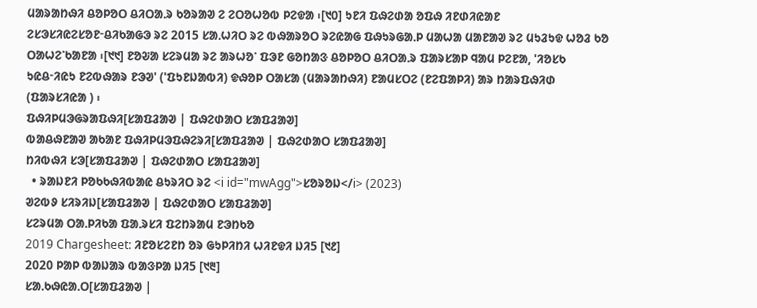ᱢᱟᱨᱟᱴᱷᱤ ᱪᱚᱞᱚᱛ ᱪᱤᱛᱟᱹᱨ ᱠᱚᱨᱟᱣ ᱮ ᱮᱛᱚᱦᱚᱵ ᱞᱮᱫᱟ ᱾[᱑᱐] ᱩᱱᱤ ᱯᱷᱮᱰᱟ ᱚᱯᱷ ᱤᱱᱰᱤᱭᱟᱱ ᱮᱥᱳᱥᱤᱭᱮᱥᱚᱱᱼᱪᱤᱠᱟᱜᱳ ᱨᱮ 2015 ᱥᱟᱹᱦᱤᱛ ᱨᱮ ᱵᱷᱟᱨᱚᱛ ᱨᱮᱭᱟᱜ ᱯᱷᱩᱨᱜᱟᱹᱞ ᱢᱟᱦᱟ ᱢᱟᱱᱟᱣ ᱨᱮ ᱢᱩᱲᱩᱫ ᱦᱚᱲ ᱠᱚ ᱛᱟᱦᱮᱸᱠᱟᱱᱟ ᱾[᱑᱑] ᱱᱚᱶᱟ ᱥᱮᱨᱢᱟ ᱨᱮ ᱟᱨᱦᱚᱸ ᱯᱳᱱ ᱜᱚᱴᱟᱝ ᱪᱚᱞᱚᱛ ᱪᱤᱛᱟᱹᱨ ᱯᱟᱨᱥᱟᱞ ᱧᱟᱢ ᱞᱮᱱᱟ, 'ᱤᱚᱥᱠ ᱩᱭᱪᱼᱤᱭᱩ ᱱᱮᱵᱷᱟᱨ ᱱᱳᱣ' ('ᱯᱩᱱᱡᱟᱵᱤ) ᱫᱷᱚᱞ ᱛᱟᱥᱟ (ᱢᱟᱨᱟᱴᱷᱤ) ᱱᱟᱢᱥᱛᱮ (ᱱᱮᱯᱟᱞᱤ) ᱟᱨ ᱴᱟᱨᱯᱷᱤᱰ (ᱯᱟᱨᱥᱤᱭᱟ ) ᱾
ᱯᱷᱤᱞᱢᱳᱜᱨᱟᱯᱷᱤ[ᱥᱟᱯᱲᱟᱣ | ᱯᱷᱮᱰᱟᱛ ᱥᱟᱯᱲᱟᱣ]
ᱵᱟᱪᱷᱱᱟᱣ ᱟᱠᱟᱱ ᱯᱷᱤᱞᱢᱳᱯᱷᱮᱨᱤ[ᱥᱟᱯᱲᱟᱣ | ᱯᱷᱮᱰᱟᱛ ᱥᱟᱯᱲᱟᱣ]
ᱴᱤᱵᱷᱤ ᱥᱳ[ᱥᱟᱯᱲᱟᱣ | ᱯᱷᱮᱰᱟᱛ ᱥᱟᱯᱲᱟᱣ]
  • ᱨᱟᱡᱱᱤ ᱞᱚᱠᱠᱷᱤᱵᱟᱭ ᱪᱩᱨᱤᱛ ᱨᱮ <i id="mwAgg">ᱥᱚᱨᱚᱡ</i> (2023)
ᱣᱮᱵᱽ ᱥᱤᱨᱤᱡ[ᱥᱟᱯᱲᱟᱣ | ᱯᱷᱮᱰᱟᱛ ᱥᱟᱯᱲᱟᱣ]
ᱥᱮᱨᱢᱟ ᱛᱟᱹᱞᱤᱠᱟ ᱯᱟᱹᱨᱥᱤ ᱯᱮᱴᱨᱟᱢ ᱱᱳᱴᱠᱚ
2019 Chargesheet: ᱤᱱᱚᱥᱮᱱᱴ ᱚᱨ ᱜᱩᱞᱤᱴᱤ ᱦᱤᱱᱫᱤ ᱡᱤ5 [᱑᱒]
2020 ᱞᱟᱞ ᱵᱟᱡᱟᱨ ᱵᱟᱝᱞᱟ ᱡᱤ5 [᱑᱓]
ᱥᱟᱹᱠᱷᱭᱟᱹᱛ[ᱥᱟᱯᱲᱟᱣ |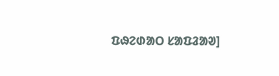ᱯᱷᱮᱰᱟᱛ ᱥᱟᱯᱲᱟᱣ]